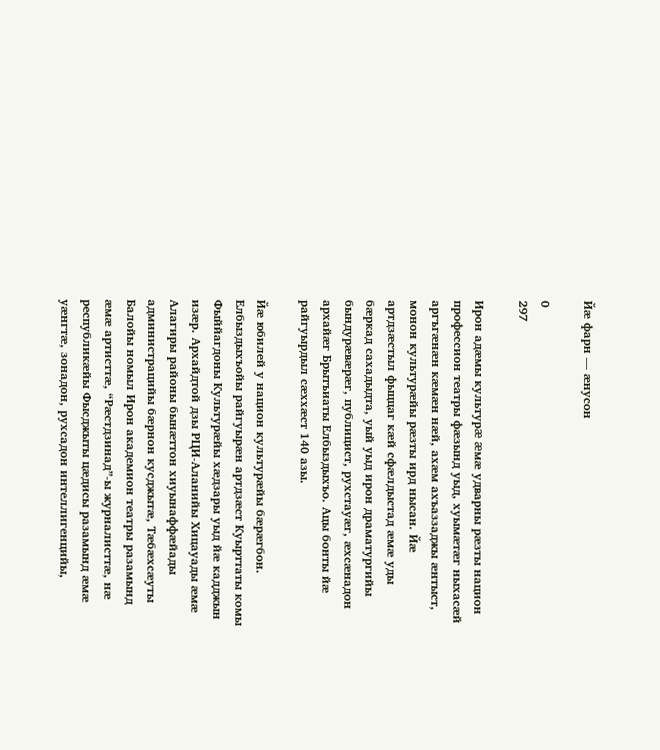Йæ фарн — æнусон

0
297

Ирон адæмы культурæ æмæ удварны рæзты национ профессион театры фæзынд уыд, хуымæтæг ныхасæй аргъгæнæн кæмæн нæй, ахæм ахъаззаджы æнтыст, монон культурæйы рæзты ирд нысан. Йæ артдзæстыл фыццаг кæй сфæлдыстад æмæ уды бæркад сахадыдта, уый уыд ирон драматургийы бындурæвæрæг, публицист, рухстауæг, æхсæнадон архайæг Брытъиаты Елбыздыхъо. Ацы бонты йæ райгуырдыл сæххæст 140 азы.

Йæ юбилей у национ культурæйы бæрæгбон. Елбыздыхъойы райгуырæн артдзæст Куырттаты комы Фыййагдоны Культурæйы хæдзары уыд йæ кадджын изæр. Архайдтой дзы РЦИ-Аланийы Хицауады æмæ Алагиры районы бынæттон хиуынаффæйады администрацийы бæрнон кусджытæ, Тæбæхсæуты Балойы номыл Ирон академион театры разамынд æмæ артисттæ, “Рæстдзинад”-ы журналисттæ, нæ республикæйы Фысджыты цæдисы разамынд æмæ уæнгтæ, зонадон, рухсадон интеллигенцийы,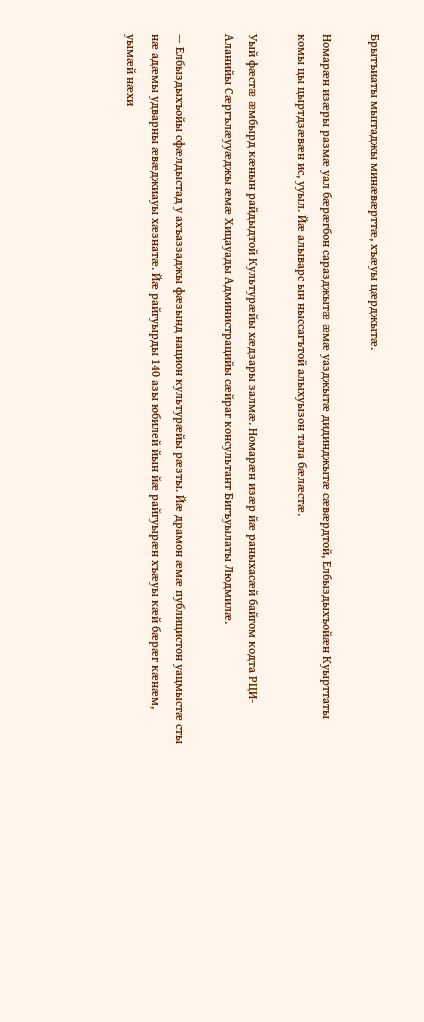Брытъиаты мыггаджы минæвæрттæ, хъæуы цæрджытæ.

Номарæн изæры размæ уал бæрæгбон саразджытæ æмæ уазджытæ дидинджытæ сæвæрдтой, Елбыздыхъойæн Куырттаты комы цы цыртдзæвæн ис, ууыл. Йæ алыварс ын ныссагътой алыхуызон тала бæлæстæ.

Уый фæстæ æмбырд кæнын райдыдтой Культурæйы хæдзары залмæ. Номарæн изæр йæ раныхасæй байгом кодта РЦИ-Аланийы Сæргълæууæджы æмæ Хицауады Администрацийы сæйраг консультант Бигъуылаты Людмилæ.

— Елбыздыхъойы сфæлдыстад у ахъаззаджы фæзынд национ культурæйы рæзты. Йæ драмон æмæ публицистон уацмыстæ сты нæ адæмы удварны æвæджиауы хæзнатæ. Йæ райгуырды 140 азы юбилей йын йæ райгуырæн хъæуы кæй бæрæг кæнæм, уымæй нæхи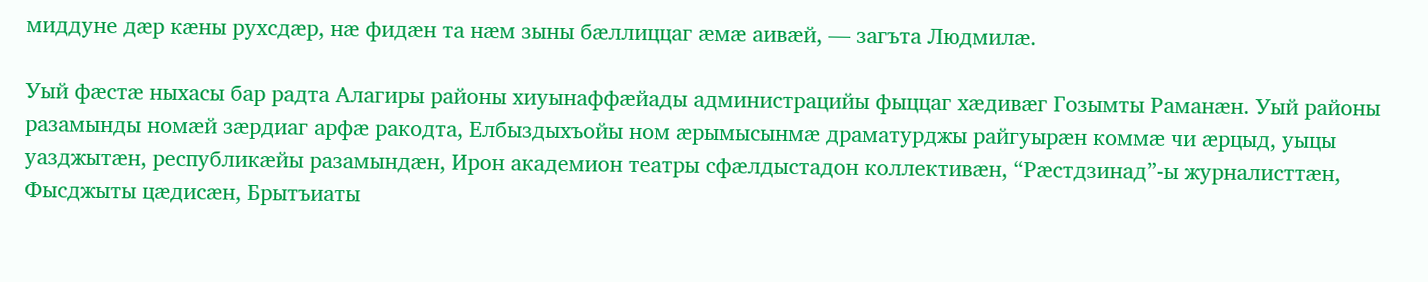миддуне дæр кæны рухсдæр, нæ фидæн та нæм зыны бæллиццаг æмæ аивæй, — загъта Людмилæ.

Уый фæстæ ныхасы бар радта Алагиры районы хиуынаффæйады администрацийы фыццаг хæдивæг Гозымты Раманæн. Уый районы разамынды номæй зæрдиаг арфæ ракодта, Елбыздыхъойы ном æрымысынмæ драматурджы райгуырæн коммæ чи æрцыд, уыцы уазджытæн, республикæйы разамындæн, Ирон академион театры сфæлдыстадон коллективæн, “Рæстдзинад”-ы журналисттæн, Фысджыты цæдисæн, Брытъиаты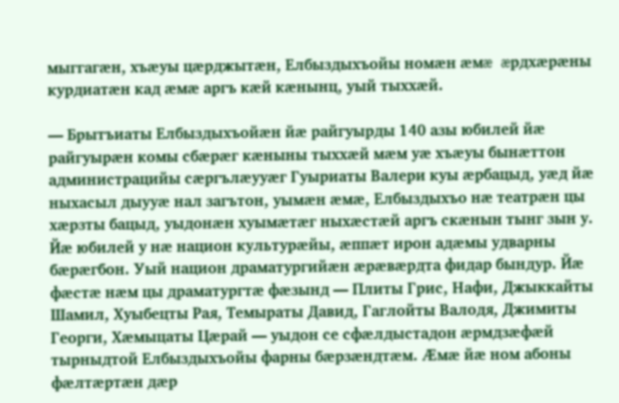мыггагæн, хъæуы цæрджытæн, Елбыздыхъойы номæн æмæ æрдхæрæны курдиатæн кад æмæ аргъ кæй кæнынц, уый тыххæй.

— Брытъиаты Елбыздыхъойæн йæ райгуырды 140 азы юбилей йæ райгуырæн комы сбæрæг кæныны тыххæй мæм уæ хъæуы бынæттон администрацийы сæргълæууæг Гуыриаты Валери куы æрбацыд, уæд йæ ныхасыл дыууæ нал загътон, уымæн æмæ, Елбыздыхъо нæ театрæн цы хæрзты бацыд, уыдонæн хуымæтæг ныхæстæй аргъ скæнын тынг зын у. Йæ юбилей у нæ национ культурæйы, æппæт ирон адæмы удварны бæрæгбон. Уый национ драматургийæн æрæвæрдта фидар бындур. Йæ фæстæ нæм цы драматургтæ фæзынд — Плиты Грис, Нафи, Джыккайты Шамил, Хуыбецты Рая, Темыраты Давид, Гаглойты Валодя, Джимиты Георги, Хæмыцаты Цæрай — уыдон се сфæлдыстадон æрмдзæфæй тырныдтой Елбыздыхъойы фарны бæрзæндтæм. Æмæ йæ ном абоны фæлтæртæн дæр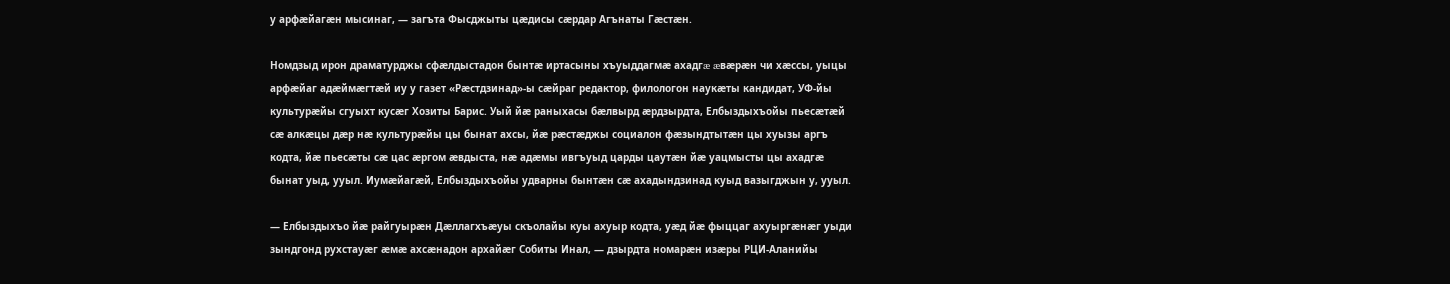у арфæйагæн мысинаг, — загъта Фысджыты цæдисы сæрдар Агънаты Гæстæн.

Номдзыд ирон драматурджы сфæлдыстадон бынтæ иртасыны хъуыддагмæ ахадгæ æвæрæн чи хæссы, уыцы арфæйаг адæймæгтæй иу у газет «Рæстдзинад»-ы сæйраг редактор, филологон наукæты кандидат, УФ-йы культурæйы сгуыхт кусæг Хозиты Барис. Уый йæ раныхасы бæлвырд æрдзырдта, Елбыздыхъойы пьесæтæй сæ алкæцы дæр нæ культурæйы цы бынат ахсы, йæ рæстæджы социалон фæзындтытæн цы хуызы аргъ кодта, йæ пьесæты сæ цас æргом æвдыста, нæ адæмы ивгъуыд царды цаутæн йæ уацмысты цы ахадгæ бынат уыд, ууыл. Иумæйагæй, Елбыздыхъойы удварны бынтæн сæ ахадындзинад куыд вазыгджын у, ууыл.

— Елбыздыхъо йæ райгуырæн Дæллагхъæуы скъолайы куы ахуыр кодта, уæд йæ фыццаг ахуыргæнæг уыди зындгонд рухстауæг æмæ ахсæнадон архайæг Собиты Инал, — дзырдта номарæн изæры РЦИ-Аланийы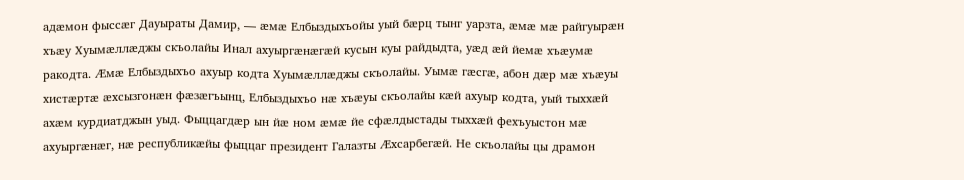адæмон фыссæг Дауыраты Дамир, — æмæ Елбыздыхъойы уый бæрц тынг уарзта, æмæ мæ райгуырæн хъæу Хуымæллæджы скъолайы Инал ахуыргæнæгæй кусын куы райдыдта, уæд æй йемæ хъæумæ ракодта. Æмæ Елбыздыхъо ахуыр кодта Хуымæллæджы скъолайы. Уымæ гæсгæ, абон дæр мæ хъæуы хистæртæ æхсызгонæн фæзæгъынц, Елбыздыхъо нæ хъæуы скъолайы кæй ахуыр кодта, уый тыххæй ахæм курдиатджын уыд. Фыццагдæр ын йæ ном æмæ йе сфæлдыстады тыххæй фехъуыстон мæ ахуыргæнæг, нæ республикæйы фыццаг президент Галазты Æхсарбегæй. Не скъолайы цы драмон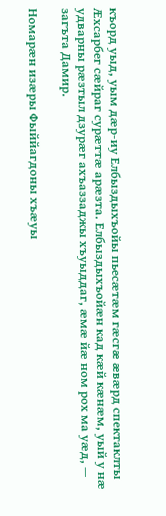къорд уыд, уым дæр-иу Елбыздыхъойы пьесæтæм гæсгæ æвæрд спектаклты Æхсарбег сæйраг сурæттæ арæзта. Елбыздыхъойæн кад кæй кæнæм, уый у нæ удварны рæзтыл дзурæг ахъаззаджы хъуыддаг, æмæ йæ ном рох ма уæд, — загъта Дамир.

Номарæн изæры Фыййагдоны хъæуы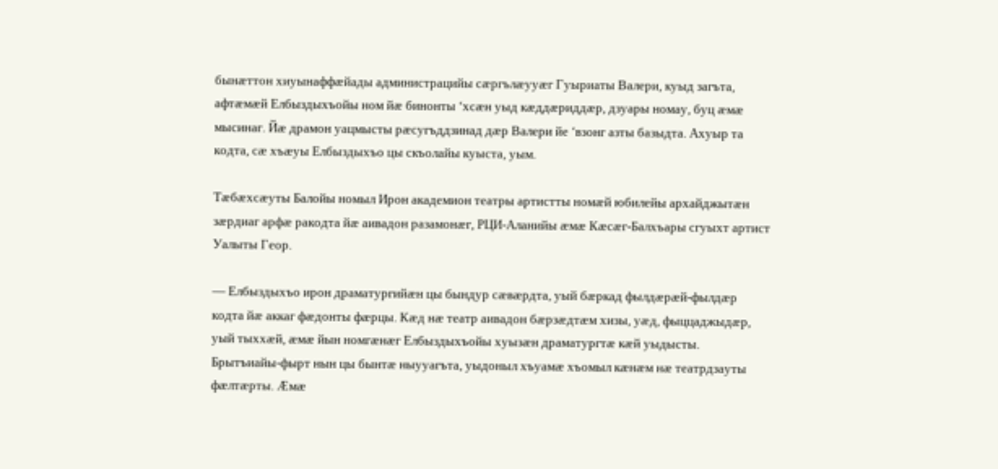бынæттон хиуынаффæйады администрацийы сæргълæууæг Гуыриаты Валери, куыд загъта, афтæмæй Елбыздыхъойы ном йæ бинонты ‘хсæн уыд кæддæриддæр, дзуары номау, буц æмæ мысинаг. Йæ драмон уацмысты рæсугъддзинад дæр Валери йе ‘взонг азты базыдта. Ахуыр та кодта, сæ хъæуы Елбыздыхъо цы скъолайы куыста, уым.

Тæбæхсæуты Балойы номыл Ирон академион театры артистты номæй юбилейы архайджытæн зæрдиаг арфæ ракодта йæ аивадон разамонæг, РЦИ-Аланийы æмæ Кæсæг-Балхъары сгуыхт артист Уалыты Геор.

— Елбыздыхъо ирон драматургийæн цы бындур сæвæрдта, уый бæркад фылдæрæй-фылдæр кодта йæ аккаг фæдонты фæрцы. Кæд нæ театр аивадон бæрзæдтæм хизы, уæд, фыццаджыдæр, уый тыххæй, æмæ йын номгæнæг Елбыздыхъойы хуызæн драматургтæ кæй уыдысты. Брытъиайы-фырт нын цы бынтæ ныууагъта, уыдоныл хъуамæ хъомыл кæнæм нæ театрдзауты фæлтæрты. Æмæ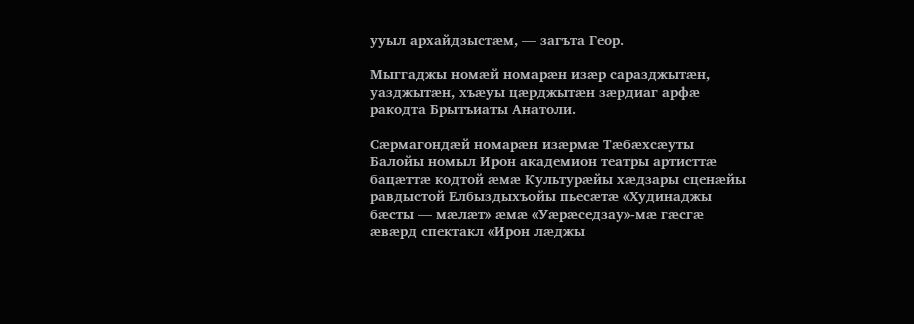ууыл архайдзыстæм, — загъта Геор.

Мыггаджы номæй номарæн изæр саразджытæн, уазджытæн, хъæуы цæрджытæн зæрдиаг арфæ ракодта Брытъиаты Анатоли.

Сæрмагондæй номарæн изæрмæ Тæбæхсæуты Балойы номыл Ирон академион театры артисттæ бацæттæ кодтой æмæ Культурæйы хæдзары сценæйы равдыстой Елбыздыхъойы пьесæтæ «Худинаджы бæсты — мæлæт» æмæ «Уæрæседзау»-мæ гæсгæ æвæрд спектакл «Ирон лæджы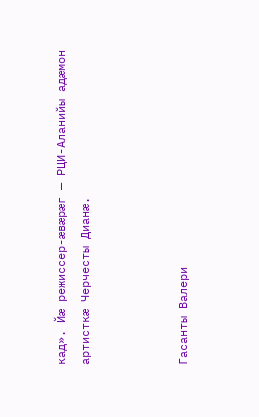кад». Йæ режиссер-æвæрæг — РЦИ-Аланийы адæмон артисткæ Черчесты Дианæ.



Гасанты Валери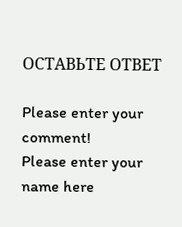ОСТАВЬТЕ ОТВЕТ

Please enter your comment!
Please enter your name here